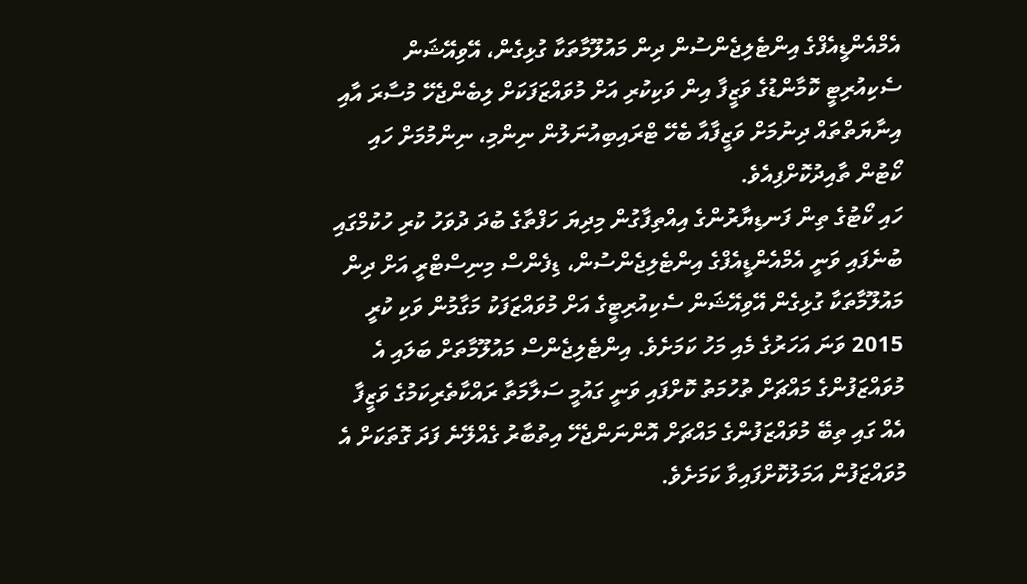އެމްއެންޑީއެފްގެ އިންޓެލިޖެންސުން ދިން މައުލޫމާތަކާ ގުޅިގެން، އޭވިއޭޝަން ސެކިއުރިޓީ ކޮމާންޑުގެ ވަޒީފާ އިން ވަކިކުރި އަށް މުވައްޒަފަކަށް ލިބެންޖެހޭ މުސާރަ އާއި އިނާޔަތްތައް ދިނުމަށް ވަޒީފާއާ ބެހޭ ޓްރައިބިއުނަލުން ނިންމި، ނިންމުމަށް ހައި ކޯޓުން ތާއިދުކޮށްފިއެވެ.
ހައި ކޯޓުގެ ތިން ފަނޑިޔާރުންގެ އިއްތިފާގުން މިދިޔަ ހަފްތާގެ ބުދަ ދުވަހު ކުރި ހުކުމްގައި ބުނެފައި ވަނީ އެމްއެންޑީއެފްގެ އިންޓެލިޖެންސުން، ޑިފެންސް މިނިސްޓްރީ އަށް ދިން މައުލޫމާތަކާ ގުޅިގެން އޭވިއޭޝަން ސެކިއުރިޓީގެ އަށް މުވައްޒަފަކު މަގާމުން ވަކި ކުރީ 2015 ވަނަ އަހަރުގެ މެއި މަހު ކަމަށެވެ. އިންޓެލިޖެންސް މައުލޫމާތަށް ބަލައި އެ މުވައްޒަފުންގެ މައްޗަށް ތުހުމަތު ކޮށްފައި ވަނީ ގައުމީ ސަލާމަތާ ރައްކާތެރިކަމުގެ ވަޒީފާ އެއް ގައި ތިބޭ މުވައްޒަފުންގެ މައްޗަށް އޮންނަންޖެހޭ އިތުބާރު ގެއްލޭނެ ފަދަ ގޮތަކަށް އެ މުވައްޒަފުން އަމަލުކޮށްފައިވާ ކަމަށެވެ.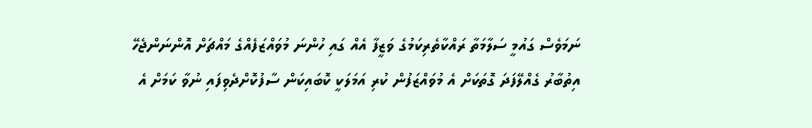ނަމަވެސް ގައުމީ ސަލާމަތާ ރައްކާތެރިކަމުގެ ވަޒީފާ އެއް ގައި ހުންނަ މުވައްޒަފެއްގެ މައްޗަށް އޮންނަންޖެހޭ އިތުބާރު ގެއްލޭފަދަ ގޮތަކަށް އެ މުވައްޒަފުން ކުރި އަމަލަކީ ކޮބައިކަން ސާފުކޮށްދެވިފައި ނުވާ ކަމަށް އެ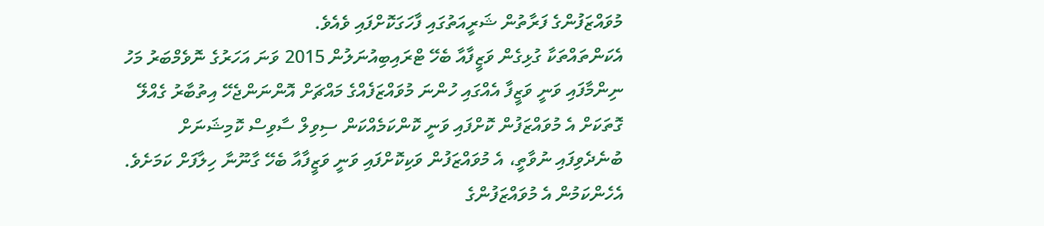މުވައްޒަފުންގެ ފަރާތުން ޝަރީއަތުގައި ފާހަގަކޮށްފައި ވެއެވެ.
އެކަންތައްތަކާ ގުޅިގެން ވަޒީފާއާ ބެހޭ ޓްރައިބިއުނަލުން 2015 ވަނަ އަހަރުގެ ނޮވެމްބަރު މަހު ނިންމާފައި ވަނީ ވަޒީފާ އެއްގައި ހުންނަ މުވައްޒަފެއްގެ މައްޗަށް އޮންނަންޖެހޭ އިތުބާރު ގެއްލޭ ގޮތަކަށް އެ މުވައްޒަފުން ކޮށްފައި ވަނީ ކޮންކަމެއްކަން ސިވިލް ސާވިސް ކޮމިޝަނަށް ބުނެދެވިފައި ނުވާތީ، އެ މުވައްޒަފުން ވަކިކޮށްފައި ވަނީ ވަޒީފާއާ ބެހޭ ގާނޫނާ ހިލާފަށް ކަމަށެވެ. އެހެންކަމުން އެ މުވައްޒަފުންގެ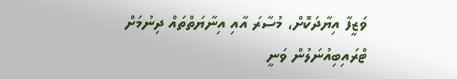ވަޒީފާ އިޔާދަކޮށް، މުސާރަ އާއި އިނާޔަތްތައް ދިނުމަށް ޓްރައިބިއުނަލުން ވަނީ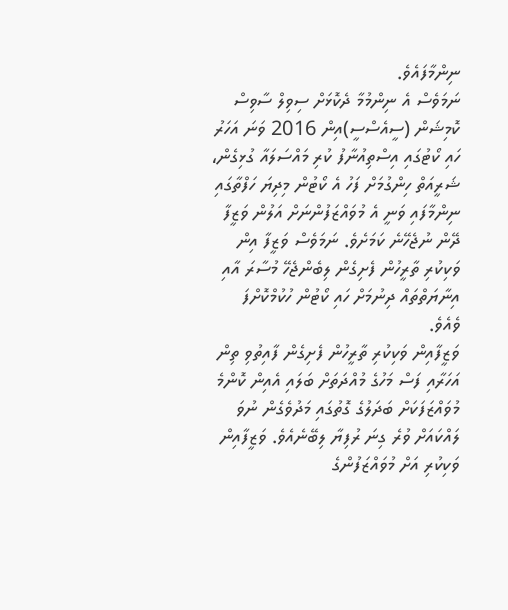ނިންމާފައެވެ.
ނަމަވެސް އެ ނިންމުމާ ދެކޮޅަށް ސިވިލް ސާވިސް ކޮމިޝަން (ސީއެސްސީ)އިން 2016 ވަނަ އަހަރު ހައި ކޯޓުގައި އިސްތިއުނާފު ކުރި މައްސަލައާ ގުޅިގެން، ޝަރީއަތް ހިންގުމަށް ފަހު އެ ކޯޓުން މިދިޔަ ހަފްތާގައި ނިންމާފައި ވަނީ އެ މުވައްޒަފުންނަށް އަލުން ވަޒީފާ ދޭން ނުޖެހޭނެ ކަމަށެވެ. ނަމަވެސް ވަޒީފާ އިން ވަކިކުރި ތާރީހުން ފެށިގެން ލިބެންޖެހޭ މުސާރަ އާއި އިނާޔަތްތައް ދިނުމަށް ހައި ކޯޓުން ހުކުމްކޮށްފަ ވެއެވެ.
ވަޒީފާއިން ވަކިކުރި ތާރީހުން ފެށިގެން ފާއިތުވި ތިން އަހަރާއި ފަސް މަހުގެ މުއްދަތަށް ބަލައި އެއިން ކޮންމެ މުވައްޒަފަކަށް ބަދަލުގެ ގޮތުގައި މަދުވެގެން ނުވަ ލައްކައަށް ވުރެ ގިނަ ރުފިޔާ ލިބޭނެއެވެ. ވަޒީފާއިން ވަކިކުރި އަށް މުވައްޒަފުންގެ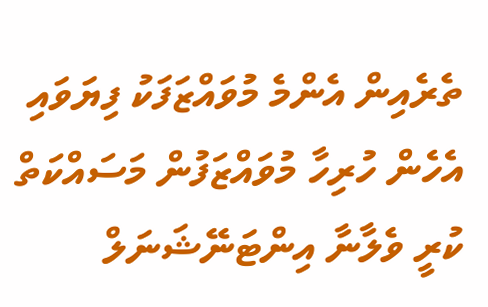ތެރެއިން އެންމެ މުވައްޒަފަކު ފިޔަވައި އެހެން ހުރިހާ މުވައްޒަފުން މަސައްކަތް ކުރީ ވެލާނާ އިންޓަނޭޝަނަލް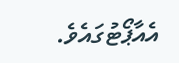އެއާޕޯޓުގައެވެ.